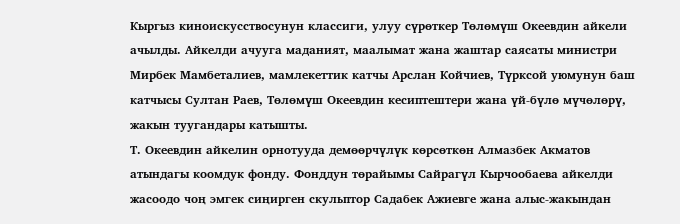Кыргыз киноискусствосунун классиги, улуу сүрөткер Төлөмүш Океевдин айкели ачылды. Айкелди ачууга маданият, маалымат жана жаштар саясаты министри Мирбек Мамбеталиев, мамлекеттик катчы Арслан Койчиев, Түрксой уюмунун баш катчысы Султан Раев, Төлөмүш Океевдин кесиптештери жана үй-бүлө мүчөлөрү, жакын туугандары катышты.
Т. Океевдин айкелин орнотууда демөөрчүлүк көрсөткөн Алмазбек Акматов атындагы коомдук фонду. Фонддун төрайымы Сайрагүл Кырчообаева айкелди жасоодо чоң эмгек сиңирген скульптор Садабек Ажиевге жана алыс-жакындан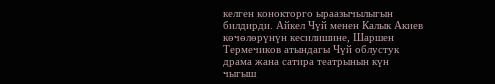келген конокторго ыраазычылыгын билдирди. Айкел Чүй менен Калык Акиев көчөлөрүнүн кесилишине, Шаршен Термечиков атындагы Чүй облустук драма жана сатира театрынын күн чыгыш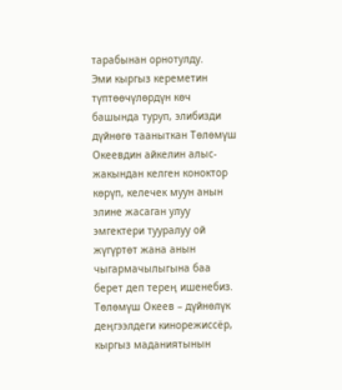тарабынан орнотулду.
Эми кыргыз кереметин түптөөчүлөрдүн көч башында туруп, элибизди дүйнөгө тааныткан Төлөмүш Океевдин айкелин алыс-жакындан келген коноктор көрүп, келечек муун анын элине жасаган улуу эмгектери тууралуу ой жүгүртөт жана анын чыгармачылыгына баа берет деп терең ишенебиз.
Төлөмүш Океев – дүйнөлүк деңгээлдеги кинорежиссёр, кыргыз маданиятынын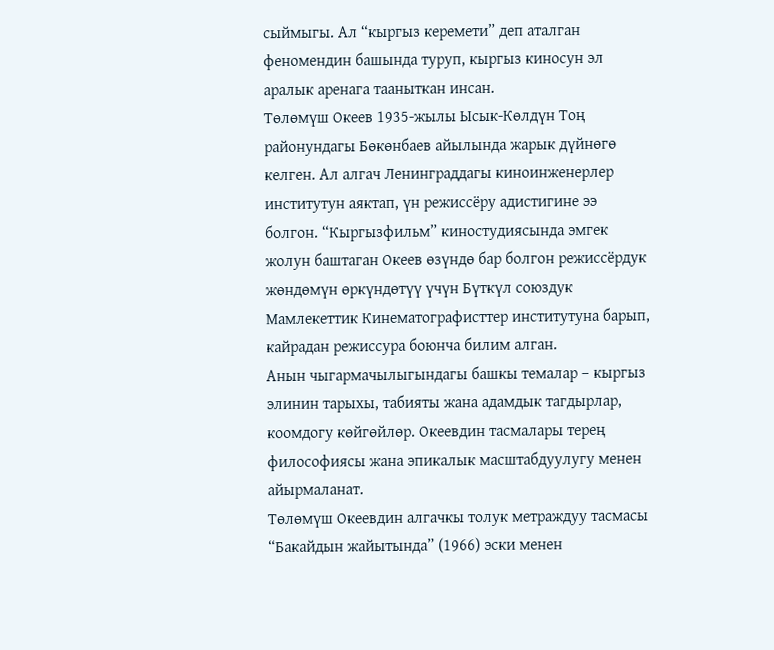сыймыгы. Ал “кыргыз керемети” деп аталган феномендин башында туруп, кыргыз киносун эл аралык аренага тааныткан инсан.
Төлөмүш Океев 1935-жылы Ысык-Көлдүн Тоң районундагы Бөкөнбаев айылында жарык дүйнөгө келген. Ал алгач Ленинграддагы киноинженерлер институтун аяктап, үн режиссёру адистигине ээ болгон. “Кыргызфильм” киностудиясында эмгек жолун баштаган Океев өзүндө бар болгон режиссёрдук жөндөмүн өркүндөтүү үчүн Бүткүл союздук Мамлекеттик Кинематографисттер институтуна барып, кайрадан режиссура боюнча билим алган.
Анын чыгармачылыгындагы башкы темалар – кыргыз элинин тарыхы, табияты жана адамдык тагдырлар, коомдогу көйгөйлөр. Океевдин тасмалары терең философиясы жана эпикалык масштабдуулугу менен айырмаланат.
Төлөмүш Океевдин алгачкы толук метраждуу тасмасы “Бакайдын жайытында” (1966) эски менен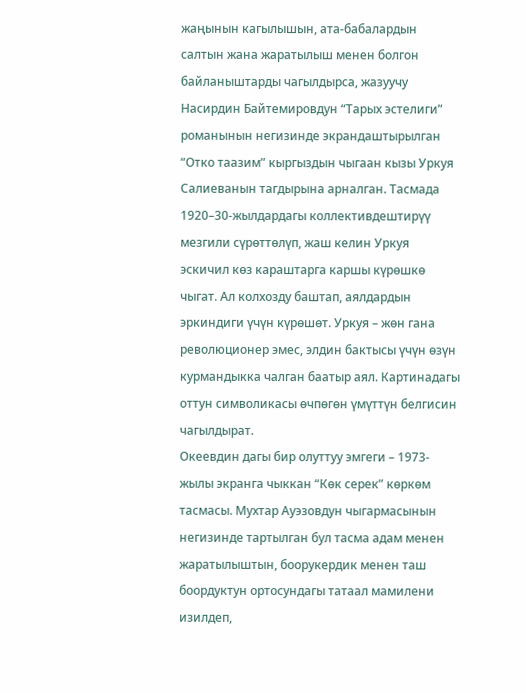жаңынын кагылышын, ата-бабалардын салтын жана жаратылыш менен болгон байланыштарды чагылдырса, жазуучу Насирдин Байтемировдун “Тарых эстелиги” романынын негизинде экрандаштырылган “Отко таазим” кыргыздын чыгаан кызы Уркуя Салиеванын тагдырына арналган. Тасмада 1920–30-жылдардагы коллективдештирүү мезгили сүрөттөлүп, жаш келин Уркуя эскичил көз караштарга каршы күрөшкө чыгат. Ал колхозду баштап, аялдардын эркиндиги үчүн күрөшөт. Уркуя – жөн гана революционер эмес, элдин бактысы үчүн өзүн курмандыкка чалган баатыр аял. Картинадагы оттун символикасы өчпөгөн үмүттүн белгисин чагылдырат.
Океевдин дагы бир олуттуу эмгеги – 1973-жылы экранга чыккан “Көк серек” көркөм тасмасы. Мухтар Ауэзовдун чыгармасынын негизинде тартылган бул тасма адам менен жаратылыштын, боорукердик менен таш боордуктун ортосундагы татаал мамилени изилдеп,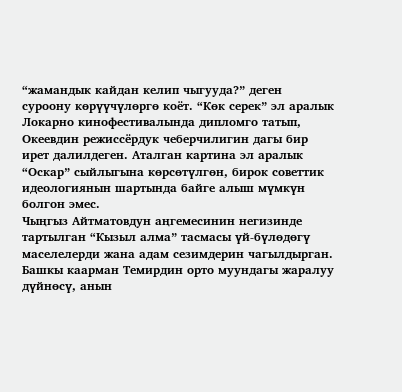“жамандык кайдан келип чыгууда?” деген суроону көрүүчүлөргө коёт. “Көк серек” эл аралык Локарно кинофестивалында дипломго татып, Океевдин режиссёрдук чеберчилигин дагы бир ирет далилдеген. Аталган картина эл аралык “Оскар” сыйлыгына көрсөтүлгөн, бирок советтик идеологиянын шартында байге алыш мүмкүн болгон эмес.
Чыңгыз Айтматовдун аңгемесинин негизинде тартылган “Кызыл алма” тасмасы үй-бүлөдөгү маселелерди жана адам сезимдерин чагылдырган. Башкы каарман Темирдин орто муундагы жаралуу дүйнөсү, анын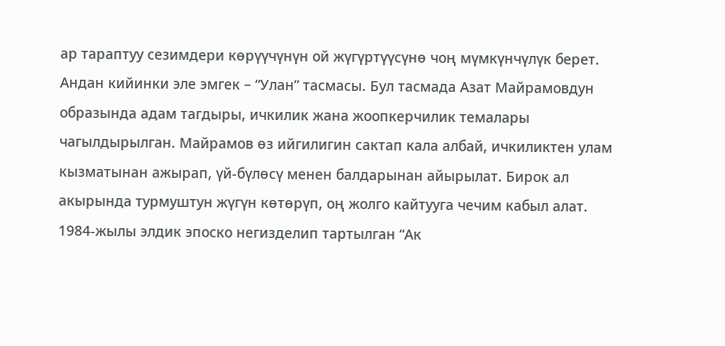ар тараптуу сезимдери көрүүчүнүн ой жүгүртүүсүнө чоң мүмкүнчүлүк берет.
Андан кийинки эле эмгек – “Улан” тасмасы. Бул тасмада Азат Майрамовдун образында адам тагдыры, ичкилик жана жоопкерчилик темалары чагылдырылган. Майрамов өз ийгилигин сактап кала албай, ичкиликтен улам кызматынан ажырап, үй-бүлөсү менен балдарынан айырылат. Бирок ал акырында турмуштун жүгүн көтөрүп, оң жолго кайтууга чечим кабыл алат.
1984-жылы элдик эпоско негизделип тартылган “Ак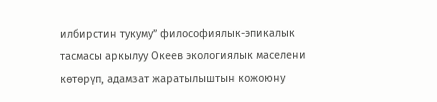илбирстин тукуму” философиялык-эпикалык тасмасы аркылуу Океев экологиялык маселени көтөрүп, адамзат жаратылыштын кожоюну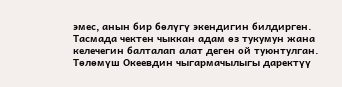эмес, анын бир бөлүгү экендигин билдирген. Тасмада чектен чыккан адам өз тукумун жана келечегин балталап алат деген ой туюнтулган.
Төлөмүш Океевдин чыгармачылыгы даректүү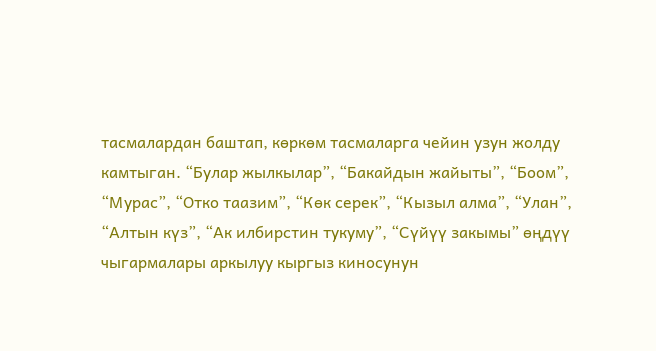тасмалардан баштап, көркөм тасмаларга чейин узун жолду камтыган. “Булар жылкылар”, “Бакайдын жайыты”, “Боом”, “Мурас”, “Отко таазим”, “Көк серек”, “Кызыл алма”, “Улан”, “Алтын күз”, “Ак илбирстин тукуму”, “Сүйүү закымы” өңдүү чыгармалары аркылуу кыргыз киносунун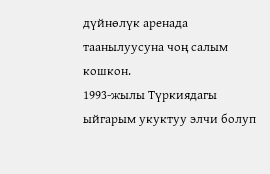дүйнөлүк аренада таанылуусуна чоң салым кошкон.
1993-жылы Түркиядагы ыйгарым укуктуу элчи болуп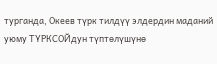турганда, Океев түрк тилдүү элдердин маданий уюму ТҮРКСОЙдун түптөлүшүнө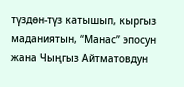түздөн-түз катышып, кыргыз маданиятын, “Манас” эпосун жана Чыңгыз Айтматовдун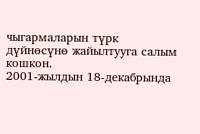чыгармаларын түрк дүйнөсүнө жайылтууга салым кошкон.
2001-жылдын 18-декабрында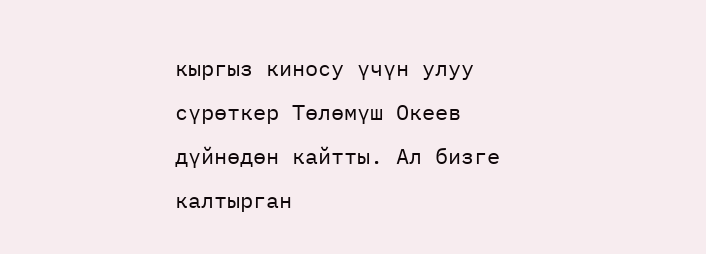кыргыз киносу үчүн улуу сүрөткер Төлөмүш Океев дүйнөдөн кайтты. Ал бизге калтырган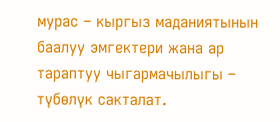мурас – кыргыз маданиятынын баалуу эмгектери жана ар тараптуу чыгармачылыгы – түбөлүк сакталат.